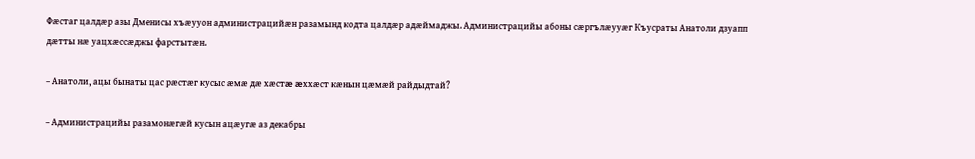Фæстаг цалдæр азы Дменисы хъæууон администрацийæн разамынд кодта цалдæр адæймаджы. Администрацийы абоны сæргълæууæг Къусраты Анатоли дзуапп дæтты нæ уацхæссæджы фарстытæн.

– Анатоли, ацы бынаты цас рæстæг кусыс æмæ дæ хæстæ æххæст кæнын цæмæй райдыдтай?

– Администрацийы разамонæгæй кусын ацæугæ аз декабры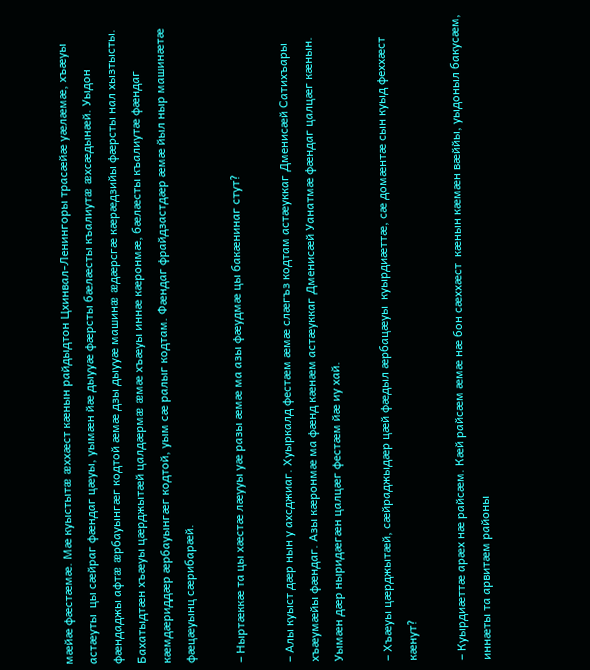мæйæ фæстæмæ. Мæ куыстытæ æххæст кæнын райдыдтон Цхинвал-Ленингоры трасæйæ уæлæмæ, хъæуы астæуты  цы сæйраг фæндаг цæуы, уымæн йæ дыууæ фæрсты бæлæсты къалиутæ æхсæдынæй. Уыдон фæндаджы афтæ æрбауынгæг кодтой æмæ дзы дыууæ машинæ æдæрсгæ кæрæдзийы фæрсты нал хызтысты. Бахатыдтæн хъæуы цæрджытæй цалдæрмæ æмæ хъæуы иннæ кæронмæ, бæлæсты къалиутæ фæндаг кæмдæриддæр æрбауынгæг кодтой, уым сæ ралыг кодтам. Фæндаг фрайдзастдæр æмæ йыл ныр машинæтæ фæцæуынц сæрибарæй.

– Ныртæккæ та цы хæстæ лæууы уæ разы æмæ ма азы фæудмæ цы бакæнинаг стут?

– Алы куыст дæр нын у ахсджиаг. Хуыркалд фестæм æмæ слæгъз кодтам астæуккаг Дменисæй Сатихъары хъæумæйы фæндаг. Азы кæронмæ ма фæнд кæнæм астæуккаг Дменисæй Уанатмæ фæндаг цалцæг кæнын. Уымæн дæр ныридæгæн цалцæг фестæм йæ иу хай.

– Хъæуы цæрджытæй, сæйраджыдæр цæй фæдыл æрбацæуы  куырдиæттæ, сæ домæнтæ сын куыд феххæст кæнут?

– Куырдиæттæ арæх нæ райсæм. Кæй райсæм æмæ нæ бон сæххæст  кæнын кæмæн вæййы, уыдоныл бакусæм, иннæты та арвитæм районы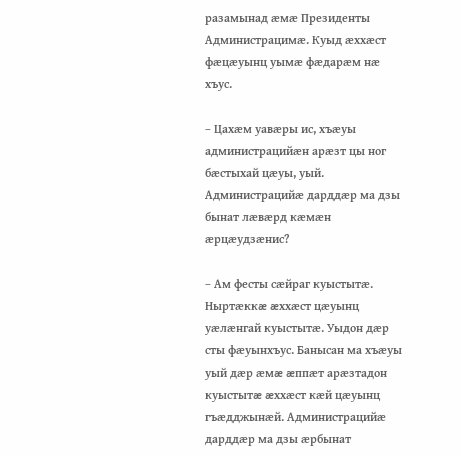разамынад æмæ Президенты Администрацимæ. Куыд æххæст фæцæуынц уымæ фæдарæм нæ хъус.

– Цахæм уавæры ис, хъæуы администрацийæн арæзт цы ног бæстыхай цæуы, уый. Администрацийæ дарддæр ма дзы бынат лæвæрд кæмæн æрцæудзæнис?

– Ам фесты сæйраг куыстытæ. Ныртæккæ æххæст цæуынц уæлæнгай куыстытæ. Уыдон дæр сты фæуынхъус. Банысан ма хъæуы уый дæр æмæ æппæт арæзтадон куыстытæ æххæст кæй цæуынц гъæдджынæй. Администрацийæ дарддæр ма дзы æрбынат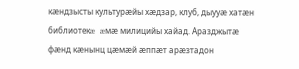кæндзысты культурæйы хæдзар, клуб, дыууæ хатæн библиотекæ æмæ милицийы хайад. Аразджытæ фæнд кæнынц цæмæй æппæт арæзтадон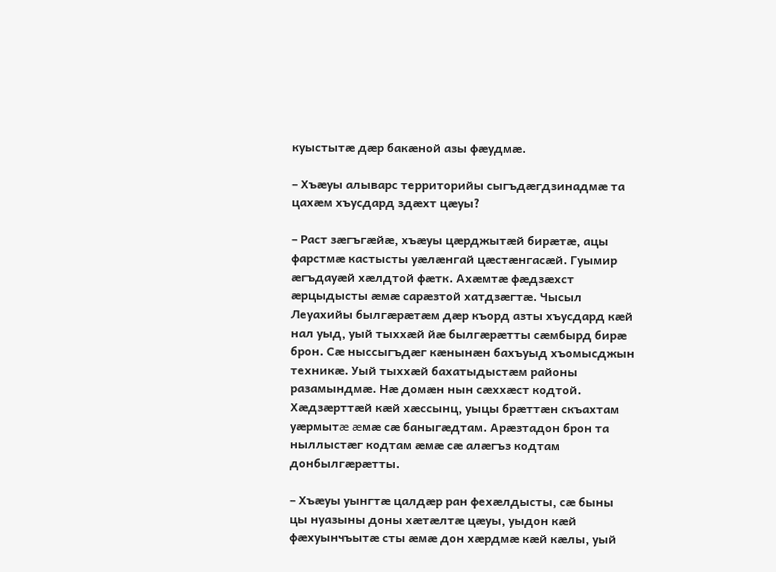куыстытæ дæр бакæной азы фæудмæ.

– Хъæуы алыварс территорийы сыгъдæгдзинадмæ та цахæм хъусдард здæхт цæуы?

– Раст зæгъгæйæ, хъæуы цæрджытæй бирæтæ, ацы фарстмæ кастысты уæлæнгай цæстæнгасæй. Гуымир æгъдауæй хæлдтой фæтк. Ахæмтæ фæдзæхст æрцыдысты æмæ сарæзтой хатдзæгтæ. Чысыл Леуахийы былгæрæтæм дæр къорд азты хъусдард кæй нал уыд, уый тыххæй йæ былгæрæтты сæмбырд бирæ брон. Сæ ныссыгъдæг кæнынæн бахъуыд хъомысджын техникæ. Уый тыххæй бахатыдыстæм районы разамындмæ. Нæ домæн нын сæххæст кодтой. Хæдзæрттæй кæй хæссынц, уыцы брæттæн скъахтам уæрмытæ æмæ сæ баныгæдтам. Арæзтадон брон та ныллыстæг кодтам æмæ сæ алæгъз кодтам донбылгæрæтты.

– Хъæуы уынгтæ цалдæр ран фехæлдысты, сæ быны цы нуазыны доны хæтæлтæ цæуы, уыдон кæй фæхуынчъытæ сты æмæ дон хæрдмæ кæй кæлы, уый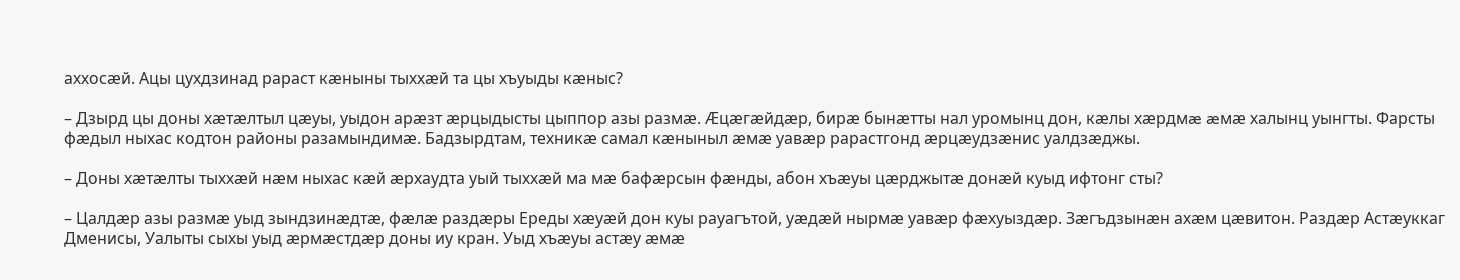аххосæй. Ацы цухдзинад рараст кæныны тыххæй та цы хъуыды кæныс?

– Дзырд цы доны хæтæлтыл цæуы, уыдон арæзт æрцыдысты цыппор азы размæ. Æцæгæйдæр, бирæ бынæтты нал уромынц дон, кæлы хæрдмæ æмæ халынц уынгты. Фарсты фæдыл ныхас кодтон районы разамындимæ. Бадзырдтам, техникæ самал кæныныл æмæ уавæр рарастгонд æрцæудзæнис уалдзæджы.

– Доны хæтæлты тыххæй нæм ныхас кæй æрхаудта уый тыххæй ма мæ бафæрсын фæнды, абон хъæуы цæрджытæ донæй куыд ифтонг сты?

– Цалдæр азы размæ уыд зындзинæдтæ, фæлæ раздæры Ереды хæуæй дон куы рауагътой, уæдæй нырмæ уавæр фæхуыздæр. Зæгъдзынæн ахæм цæвитон. Раздæр Астæуккаг Дменисы, Уалыты сыхы уыд æрмæстдæр доны иу кран. Уыд хъæуы астæу æмæ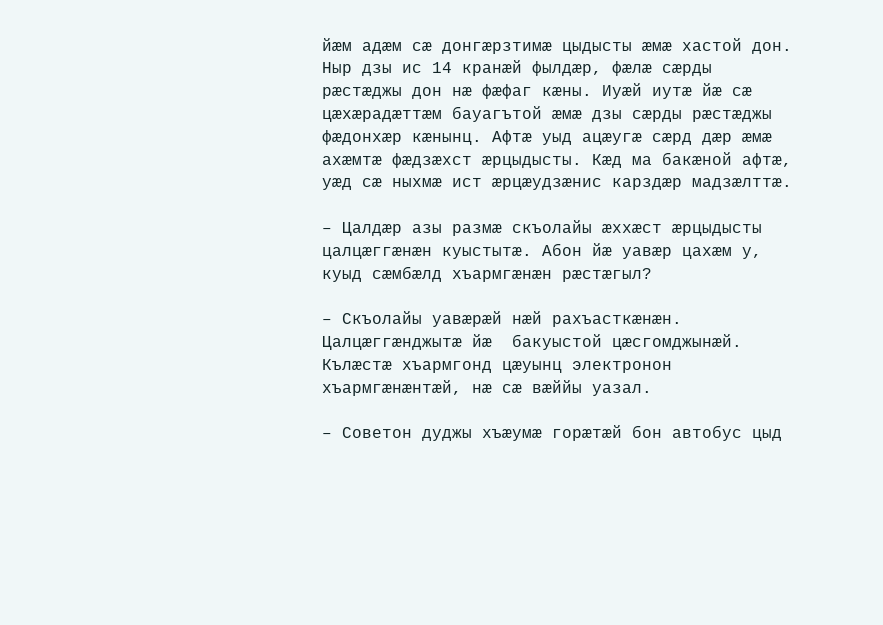йæм адæм сæ донгæрзтимæ цыдысты æмæ хастой дон. Ныр дзы ис 14 кранæй фылдæр, фæлæ сæрды рæстæджы дон нæ фæфаг кæны. Иуæй иутæ йæ сæ цæхæрадæттæм бауагътой æмæ дзы сæрды рæстæджы  фæдонхæр кæнынц. Афтæ уыд ацæугæ сæрд дæр æмæ ахæмтæ фæдзæхст æрцыдысты. Кæд ма бакæной афтæ, уæд сæ ныхмæ ист æрцæудзæнис карздæр мадзæлттæ.

– Цалдæр азы размæ скъолайы æххæст æрцыдысты  цалцæггæнæн куыстытæ. Абон йæ уавæр цахæм у, куыд сæмбæлд хъармгæнæн рæстæгыл?

– Скъолайы уавæрæй нæй рахъасткæнæн. Цалцæггæнджытæ йæ  бакуыстой цæсгомджынæй. Кълæстæ хъармгонд цæуынц электронон хъармгæнæнтæй, нæ сæ вæййы уазал.

– Советон дуджы хъæумæ горæтæй бон автобус цыд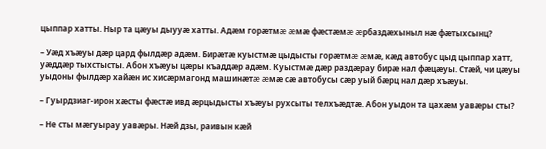цыппар хатты. Ныр та цæуы дыууæ хатты. Адæм горæтмæ æмæ фæстæмæ æрбаздæхыныл нæ фæтыхсынц?

– Уæд хъæуы дæр цард фылдæр адæм. Бирæтæ куыстмæ цыдысты горæтмæ æмæ, кæд автобус цыд цыппар хатт, уæддæр тыхстысты. Абон хъæуы цæры къаддæр адæм. Куыстмæ дæр раздæрау бирæ нал фæцæуы. Стæй, чи цæуы уыдоны фылдæр хайæн ис хисæрмагонд машинæтæ æмæ сæ автобусы сæр уый бæрц нал дæр хъæуы.

– Гуырдзиаг-ирон хæсты фæстæ ивд æрцыдысты хъæуы рухсыты телхъæдтæ. Абон уыдон та цахæм уавæры сты?

– Не сты мæгуырау уавæры. Нæй дзы, раивын кæй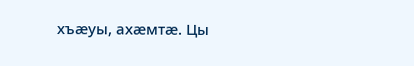хъæуы, ахæмтæ. Цы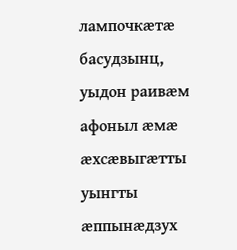лампочкæтæ басудзынц, уыдон раивæм афоныл æмæ æхсæвыгæтты уынгты æппынæдзух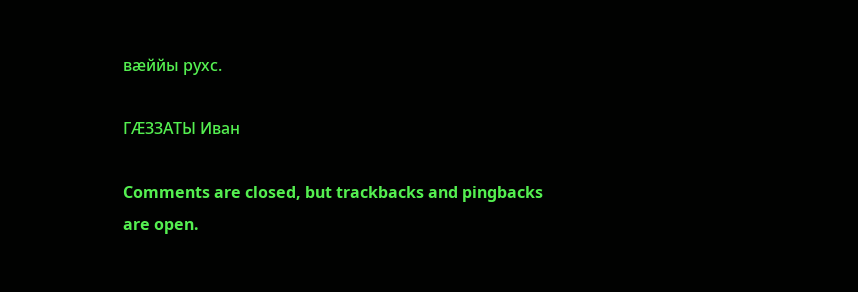вæййы рухс.

ГÆЗЗАТЫ Иван

Comments are closed, but trackbacks and pingbacks are open.